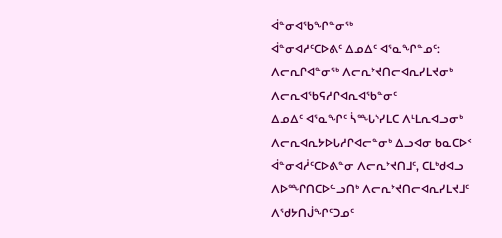ᐋᓐᓂᐊᖃᖏᓐᓂᖅ
ᐋᓐᓂᐊᓱᑦᑕᐅᕕᑦ ᐃᓄᐃᑦ ᐊᕐᓇᖏᓐᓄᑦ:
ᐱᓕᕆᒋᐊᓐᓂᖅ ᐱᓕᕆᔾᔪᑎᓕᐊᕆᓯᒪᔪᓂᒃ ᐱᓕᕆᐊᖃᕋᓱᒋᐊᕆᐊᖃᓐᓂᑦ
ᐃᓄᐃᑦ ᐊᕐᓇᖏᑦ ᓵᙵᔅᓯᒪᑕ ᐱᒻᒪᕆᐊᓗᓂᒃ ᐱᓕᕆᐊᕆᔭᐅᒐᓱᒋᐊᓕᓐᓂᒃ ᐃᓗᐊᓂ ᑲᓇᑕᐅᑉ ᐋᓐᓂᐊᓲᑦᑕᐅᕕᓐᓂ ᐱᓕᕆᔾᔪᑎᒧᑦ, ᑕᒪᒃᑯᐊᓗ ᐱᐅᙱᑎᑕᐅᓪᓗᑎᒃ ᐱᓕᕆᔾᔪᑎᓕᐊᕆᓯᒪᔪᒧᑦ ᐱᖁᔭᑎᒎᖏᑦᑐᓄᑦ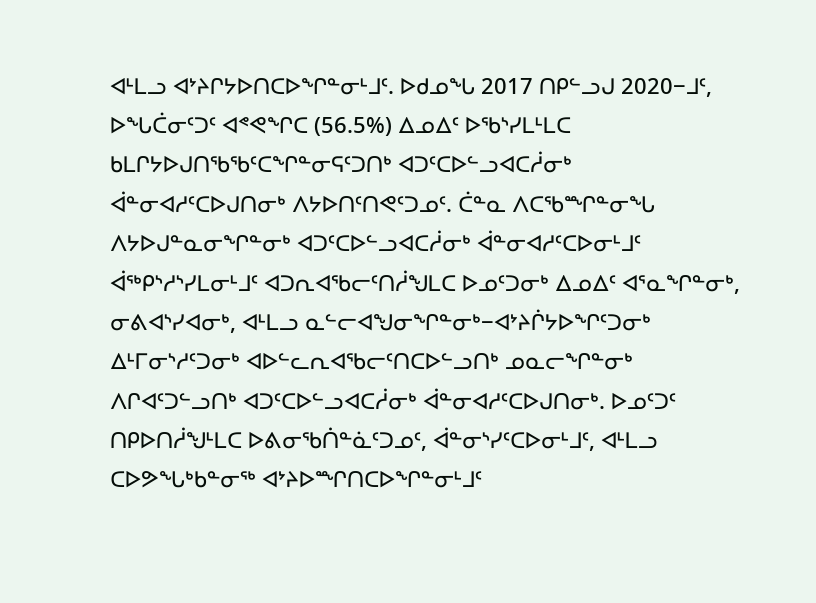ᐊᒻᒪᓗ ᐊᔾᔨᒋᔭᐅᑎᑕᐅᖏᓐᓂᒻᒧᑦ. ᐅᑯᓄᖓ 2017 ᑎᑭᓪᓗᒍ 2020−ᒧᑦ, ᐅᖓᑖᓂᑦᑐᑦ ᐊᕝᕙᖏᑕ (56.5%) ᐃᓄᐃᑦ ᐅᖃᔅᓯᒪᒻᒪᑕ ᑲᒪᒋᔭᐅᒍᑎᖃᖃᑦᑕᖏᓐᓂᕋᑦᑐᑎᒃ ᐊᑐᑦᑕᐅᓪᓗᐊᑕᓲᓂᒃ ᐋᓐᓂᐊᓱᑦᑕᐅᒍᑎᓂᒃ ᐱᔭᐅᑎᑦᑎᕙᑦᑐᓄᑦ. ᑖᓐᓇ ᐱᑕᖃᙱᓐᓂᖓ ᐱᔭᐅᒍᓐᓇᓂᖏᓐᓂᒃ ᐊᑐᑦᑕᐅᓪᓗᐊᑕᓲᓂᒃ ᐋᓐᓂᐊᓱᑦᑕᐅᓂᒻᒧᑦ ᐋᖅᑭᔅᓱᔅᓯᒪᓂᒻᒧᑦ ᐊᑐᕆᐊᖃᓕᑦᑎᓲᖑᒪᑕ ᐅᓄᑦᑐᓂᒃ ᐃᓄᐃᑦ ᐊᕐᓇᖏᓐᓂᒃ, ᓂᕕᐊᔅᓯᐊᓂᒃ, ᐊᒻᒪᓗ ᓇᓪᓕᐊᖑᓂᖏᓐᓂᒃ−ᐊᔾᔨᒌᔭᐅᖏᑦᑐᓂᒃ ᐃᒻᒥᓂᔅᓱᑦᑐᓂᒃ ᐊᐅᓪᓚᕆᐊᖃᓕᑦᑎᑕᐅᓪᓗᑎᒃ ᓄᓇᓕᖏᓐᓂᒃ ᐱᒋᐊᑦᑐᓪᓗᑎᒃ ᐊᑐᑦᑕᐅᓪᓗᐊᑕᓲᓂᒃ ᐋᓐᓂᐊᓱᑦᑕᐅᒍᑎᓂᒃ. ᐅᓄᑦᑐᑦ ᑎᑭᐅᑎᓲᖑᒻᒪᑕ ᐅᕕᓂᖃᑏᓐᓈᑦᑐᓄᑦ, ᐋᓐᓂᔅᓯᑦᑕᐅᓂᒻᒧᑦ, ᐊᒻᒪᓗ ᑕᐅᕗᖓᒃᑲᓐᓂᖅ ᐊᔾᔨᐅᙱᑎᑕᐅᖏᓐᓂᒻᒧᑦ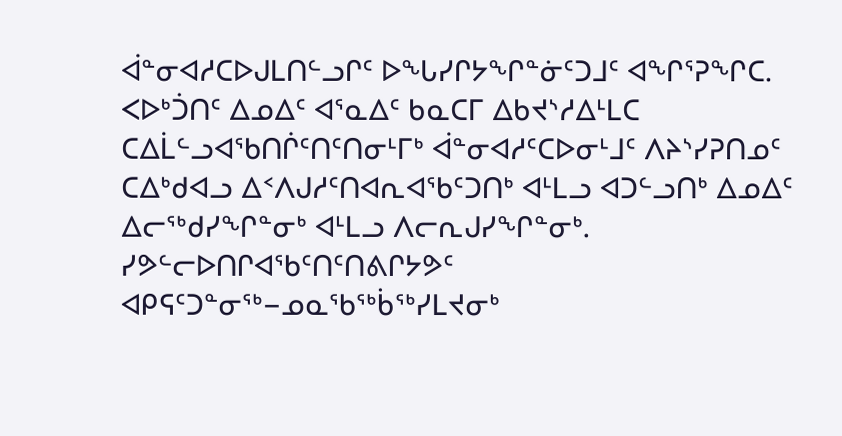ᐋᓐᓂᐊᓱᑕᐅᒍᒪᑎᓪᓗᒋᑦ ᐅᖓᓯᒋᔭᖏᓐᓃᑦᑐᒧᑦ ᐊᖏᕐᕈᖏᑕ. ᐸᐅᒃᑑᑎᑦ ᐃᓄᐃᑦ ᐊᕐᓇᐃᑦ ᑲᓇᑕᒥ ᐃᑲᔪᔅᓱᐃᒻᒪᑕ ᑕᐃᒫᓪᓗᐊᖃᑎᒌᑦᑎᑦᑎᓂᒻᒥᒃ ᐋᓐᓂᐊᓱᑦᑕᐅᓂᒻᒧᑦ ᐱᔨᔅᓯᕈᑎᓄᑦ ᑕᐃᒃᑯᐊᓗ ᐃᑉᐱᒍᓱᑦᑎᐊᕆᐊᖃᑦᑐᑎᒃ ᐊᒻᒪᓗ ᐊᑐᓪᓗᑎᒃ ᐃᓄᐃᑦ ᐃᓕᖅᑯᓯᖏᓐᓂᒃ ᐊᒻᒪᓗ ᐱᓕᕆᒍᓯᖏᓐᓂᒃ.
ᓯᕗᓪᓕᐅᑎᒋᐊᖃᑦᑎᑦᑎᕕᒋᔭᕗᑦ
ᐊᑭᕋᑦᑐᓐᓂᖅ−ᓄᓇᖃᖅᑳᖅᓯᒪᔪᓂᒃ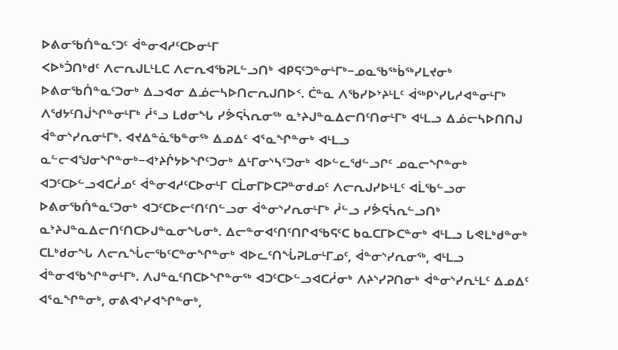ᐅᕕᓂᖃᑏᓐᓇᑦᑐᑦ ᐋᓐᓂᐊᓱᑦᑕᐅᓂᒻᒥ
ᐸᐅᒃᑑᑎᒃᑯᑦ ᐱᓕᕆᒍᒪᒻᒪᑕ ᐱᓕᕆᐊᖃᕈᒪᓪᓗᑎᒃ ᐊᑭᕋᑦᑐᓐᓂᒻᒥᒃ−ᓄᓇᖃᖅᑳᖅᓯᒪᔪᓂᒃ ᐅᕕᓂᖃᑏᓐᓇᑦᑐᓂᒃ ᐃᓗᐊᓂ ᐃᓅᓕᓴᐅᑎᓕᕆᒍᑎᐅᑉ. ᑖᓐᓇ ᐱᖃᓯᐅᔾᔨᒻᒪᑦ ᐋᖅᑭᔅᓯᒐᓱᐊᓐᓂᒻᒥᒃ ᐱᖁᔭᑦᑎᒎᖏᓐᓂᒻᒥᒃ ᓲᕐᓗ ᒪᑯᓂᖓ ᓯᕘᕋᓵᕆᓂᖅ ᓇᔾᔨᒍᓐᓇᐃᓕᑎᑦᑎᓂᒻᒥᒃ ᐊᒻᒪᓗ ᐃᓅᓕᓴᐅᑎᑎᒍ ᐋᓐᓂᔅᓯᕆᓂᒻᒥᒃ. ᐊᔪᐃᓐᓈᖃᓐᓂᖅ ᐃᓄᐃᑦ ᐊᕐᓇᖏᓐᓂᒃ ᐊᒻᒪᓗ ᓇᓪᓕᐊᖑᓂᖏᓐᓂᒃ−ᐊᔾᔨᒌᔭᐅᖏᑦᑐᓂᒃ ᐃᒻᒥᓂᔅᓴᑦᑐᓂᒃ ᐊᐅᓪᓚᖁᓪᓗᒋᑦ ᓄᓇᓕᖏᓐᓂᒃ ᐊᑐᑦᑕᐅᓪᓗᐊᑕᓲᓄᑦ ᐋᓐᓂᐊᓱᑦᑕᐅᓂᒻᒥ ᑕᒫᓂᒥᐅᑕᕈᓐᓂᑯᓄᑦ ᐱᓕᕆᒍᓯᐅᒻᒪᑦ ᐊᒫᖃᓪᓗᓂ ᐅᕕᓂᖃᑏᓐᓇᑦᑐᓂᒃ ᐊᑐᑦᑕᐅᓕᑦᑎᑦᑎᓪᓗᓂ ᐋᓐᓂᔅᓯᕆᓂᒻᒥᒃ ᓲᓪᓗ ᓯᕘᕋᓵᕆᓪᓗᑎᒃ ᓇᔾᔨᒍᓐᓇᐃᓕᑎᑦᑎᑕᐅᒍᓐᓇᓂᖓᓂᒃ. ᐃᓕᓐᓂᐊᑦᑎᑦᑎᒋᐊᖃᕋᑦᑕ ᑲᓇᑕᒥᐅᑕᓐᓂᒃ ᐊᒻᒪᓗ ᒐᕙᒪᒃᑯᓐᓂᒃ ᑕᒪᒃᑯᓂᖓ ᐱᓕᕆᖔᓕᖃᑦᑕᓐᓂᖏᓐᓂᒃ ᐊᐅᓚᑦᑎᖔᕈᒪᓂᒻᒥᓄᑦ, ᐋᓐᓂᔅᓯᕆᓂᖅ, ᐊᒻᒪᓗ ᐋᓐᓂᐊᖃᖏᓐᓂᒻᒥᒃ. ᐱᒍᓐᓇᑦᑎᑕᐅᖏᓐᓂᖅ ᐊᑐᑦᑕᐅᓪᓗᐊᑕᓲᓂᒃ ᐱᔨᔅᓯᕈᑎᓂᒃ ᐋᓐᓂᔅᓯᕆᒻᒪᑦ ᐃᓄᐃᑦ ᐊᕐᓇᖏᓐᓂᒃ, ᓂᕕᐊᔅᓯᐊᖏᓐᓂᒃ,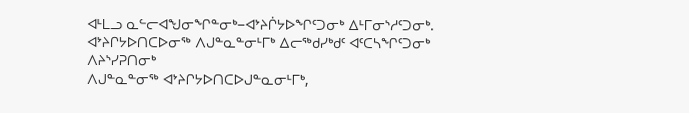ᐊᒻᒪᓗ ᓇᓪᓕᐊᖑᓂᖏᓐᓂᒃ−ᐊᔾᔨᒌᔭᐅᖏᑦᑐᓂᒃ ᐃᒻᒥᓂᔅᓱᑦᑐᓂᒃ.
ᐊᔾᔨᒋᔭᐅᑎᑕᐅᓂᖅ ᐱᒍᓐᓇᓐᓂᒻᒥᒃ ᐃᓕᖅᑯᓯᒃᑯᑦ ᐊᑦᑕᓴᖏᑦᑐᓂᒃ ᐱᔨᔅᓯᕈᑎᓂᒃ
ᐱᒍᓐᓇᓐᓂᖅ ᐊᔾᔨᒋᔭᐅᑎᑕᐅᒍᓐᓇᓂᒻᒥᒃ,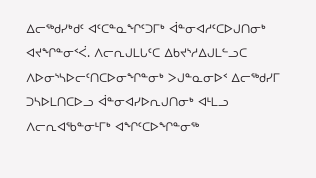ᐃᓕᖅᑯᓯᒃᑯᑦ ᐊᑦᑕᓐᓇᖏᑦᑐᒥᒃ ᐋᓐᓂᐊᓱᑦᑕᐅᒍᑎᓂᒃ ᐊᔪᖏᓐᓂᑉᐹ. ᐱᓕᕆᒍᒪᒐᑦᑕ ᐃᑲᔪᔅᓱᐃᒍᒪᓪᓗᑕ ᐱᐅᓂᔅᓴᐅᓕᑦᑎᑕᐅᓂᖏᓐᓂᒃ ᐳᒍᓐᓇᓂᐅᑉ ᐃᓕᖅᑯᓯᒥ ᑐᓴᐅᒪᑎᑕᐅᓗ ᐋᓐᓂᐊᓯᐅᕆᒍᑎᓂᒃ ᐊᒻᒪᓗ ᐱᓕᕆᐊᖃᓐᓂᒻᒥᒃ ᐊᖏᑦᑕᐅᖏᓐᓂᖅ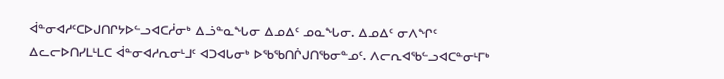ᐋᓐᓂᐊᓱᑦᑕᐅᒍᑎᒋᔭᐅᓪᓗᐊᑕᓲᓂᒃ ᐃᓘᓐᓇᖓᓂ ᐃᓄᐃᑦ ᓄᓇᖓᓂ. ᐃᓄᐃᑦ ᓂᐱᖏᑦ ᐃᓚᓕᐅᑎᓯᒪᒻᒪᑕ ᐋᓐᓂᐊᓱᕆᓂᒻᒧᑦ ᐊᑐᐊᒐᓂᒃ ᐅᖃᖃᑎᒌᒍᑎᖃᓂᓐᓄᑦ. ᐱᓕᕆᐊᖃᓪᓗᐊᑕᓐᓂᒻᒥᒃ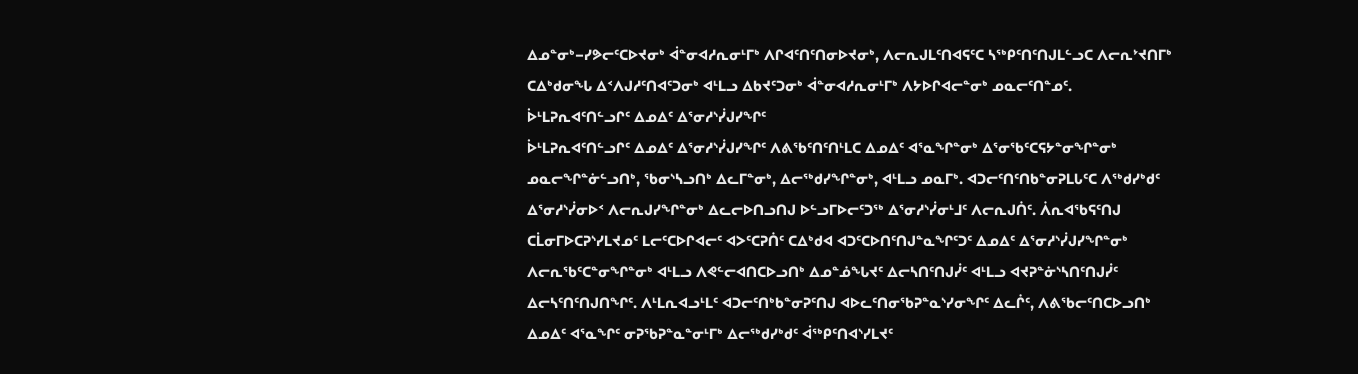ᐃᓄᓐᓂᒃ−ᓯᕗᓕᑦᑕᐅᔪᓂᒃ ᐋᓐᓂᐊᓱᕆᓂᒻᒥᒃ ᐱᒋᐊᑦᑎᑦᑎᓂᐅᔪᓂᒃ, ᐱᓕᕆᒍᒪᑦᑎᐊᕋᑦᑕ ᓴᖅᑭᑦᑎᑦᑎᒍᒪᓪᓗᑕ ᐱᓕᕆᔾᔪᑎᒥᒃ ᑕᐃᒃᑯᓂᖓ ᐃᑉᐱᒍᓱᑦᑎᐊᑦᑐᓂᒃ ᐊᒻᒪᓗ ᐃᑲᔪᑦᑐᓂᒃ ᐋᓐᓂᐊᓱᕆᓂᒻᒥᒃ ᐱᔭᐅᒋᐊᓕᓐᓂᒃ ᓄᓇᓕᑦᑎᓐᓄᑦ.
ᐆᒻᒪᕈᕆᐊᑦᑎᓪᓗᒋᑦ ᐃᓄᐃᑦ ᐃᕐᓂᓱᔅᓰᒍᓯᖏᑦ
ᐆᒻᒪᕈᕆᐊᑦᑎᓪᓗᒋᑦ ᐃᓄᐃᑦ ᐃᕐᓂᓱᔅᓰᒍᓯᖏᑦ ᐱᕕᖃᑦᑎᑦᑎᒻᒪᑕ ᐃᓄᐃᑦ ᐊᕐᓇᖏᓐᓂᒃ ᐃᕐᓂᖃᑦᑕᕋᔭᓐᓂᖏᓐᓂᒃ ᓄᓇᓕᖏᓐᓃᓪᓗᑎᒃ, ᖃᓂᔅᓴᓗᑎᒃ ᐃᓚᒥᓐᓂᒃ, ᐃᓕᖅᑯᓯᖏᓐᓂᒃ, ᐊᒻᒪᓗ ᓄᓇᒥᒃ. ᐊᑐᓕᑦᑎᑦᑎᑲᓐᓂᕈᒪᒐᑦᑕ ᐱᖅᑯᓯᒃᑯᑦ ᐃᕐᓂᓱᔅᓰᓂᐅᑉ ᐱᓕᕆᒍᓯᖏᓐᓂᒃ ᐃᓚᓕᐅᑎᓗᑎᒍ ᐅᓪᓗᒥᐅᓕᑦᑐᖅ ᐃᕐᓂᓱᔅᓰᓂᒻᒧᑦ ᐱᓕᕆᒍᑏᑦ. ᐲᕆᐊᖃᕋᑦᑎᒍ ᑕᒫᓂᒥᐅᑕᕈᔅᓯᒪᔪᓄᑦ ᒪᓕᑦᑕᐅᒋᐊᓕᑦ ᐊᐳᑦᑕᕈᑏᑦ ᑕᐃᒃᑯᐊ ᐊᑐᑦᑕᐅᑎᑦᑎᒍᓐᓇᖏᑦᑐᑦ ᐃᓄᐃᑦ ᐃᕐᓂᓱᔅᓰᒍᓯᖏᓐᓂᒃ ᐱᓕᕆᖃᑦᑕᓐᓂᖏᓐᓂᒃ ᐊᒻᒪᓗ ᐱᕙᓪᓕᐊᑎᑕᐅᓗᑎᒃ ᐃᓄᓐᓅᖓᔪᑦ ᐃᓕᓴᑎᑦᑎᒍᓰᑦ ᐊᒻᒪᓗ ᐊᔪᕈᓐᓃᔅᓴᑎᑦᑎᒍᓰᑦ ᐃᓕᓴᑦᑎᑦᑎᒍᑎᖏᑦ. ᐱᒻᒪᕆᐊᓗᒻᒪᑦ ᐊᑐᓕᑦᑎᒃᑲᓐᓂᕈᑦᑎᒍ ᐊᐅᓚᑦᑎᓂᖃᕈᓐᓇᔅᓯᓂᖏᑦ ᐃᓚᒌᑦ, ᐱᕕᖃᓕᑦᑎᑕᐅᓗᑎᒃ ᐃᓄᐃᑦ ᐊᕐᓇᖏᑦ ᓂᕈᖃᕈᓐᓇᓐᓂᒻᒥᒃ ᐃᓕᖅᑯᓯᒃᑯᑦ ᐋᖅᑭᑦᑎᐊᔅᓯᒪᔪᑦ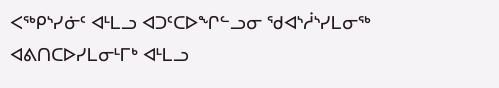ᐸᖅᑭᔅᓯᓃᑦ ᐊᒻᒪᓗ ᐊᑐᑦᑕᐅᖏᓪᓗᓂ ᖁᐊᔅᓲᔅᓯᒪᓂᖅ ᐊᕕᑎᑕᐅᓯᒪᓂᒻᒥᒃ ᐊᒻᒪᓗ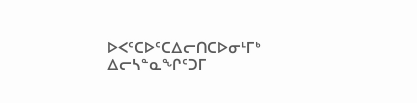ᐅᐸᑦᑕᐅᑦᑕᐃᓕᑎᑕᐅᓂᒻᒥᒃ ᐃᓕᓴᓐᓇᖏᑦᑐᒥ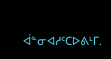ᐋᓐᓂᐊᓱᑦᑕᐅᕕᒻᒥ.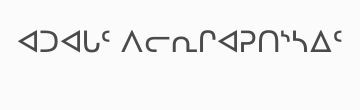ᐊᑐᐊᒐᑦ ᐱᓕᕆᒋᐊᕈᑎᔅᓴᐃᑦ